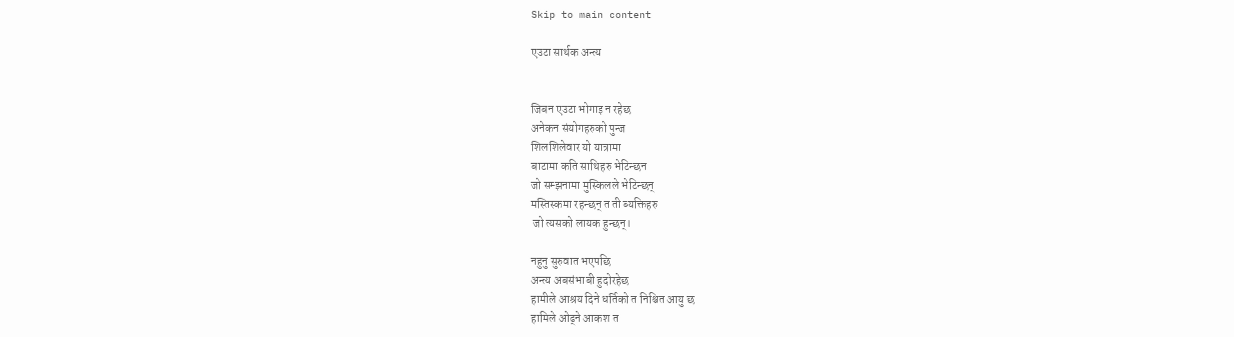Skip to main content

एउटा सार्थक अन्त्य


जिबन एउटा भोगाइ न रहेछ
अनेकन संयोगहरुको पुन्ज
शिलशिलेवार यो यात्रामा
बाटामा कति साथिहरु भेटिन्छन
जो सम्झनामा मुस्किलले भेटिन्छन्
मस्तिस्कमा रहन्छन् त ती ब्यक्तिहरु
 जो त्यसको लायक हुन्छन्।

नहुनु सुरुवात भएपछि
अन्त्य अबसंभाबी हुदोरहेछ
हामीले आश्रय दिने धर्तिको त निश्चित आयु छ
हामिले ओढ्ने आकश त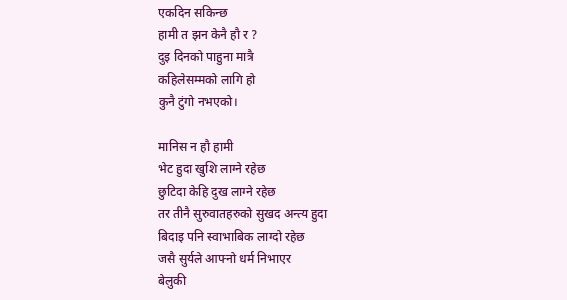एकदिन सकिन्छ
हामी त झन केनै हौ र ?
दुइ दिनको पाहुना मात्रै
कहिलेसम्मको लागि हो
कुनै टुंगो नभएको।

मानिस न हौ हामी
भेट हुदा खुशि लाग्ने रहेछ
छुटिदा केहि दुख लाग्ने रहेछ
तर तीनै सुरुवातहरुको सुखद अन्त्य हुदा
बिदाइ पनि स्वाभाबिक लाग्दो रहेछ
जसै सुर्यले आफ्नो धर्म निभाएर
बेलुकी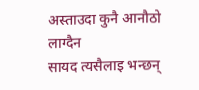अस्ताउदा कुनै आनौठो लाग्दैन
सायद त्यसैलाइ भन्छन्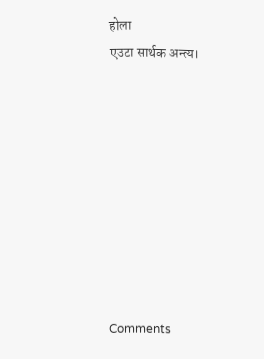होला
एउटा सार्थक अन्त्य।









Comments